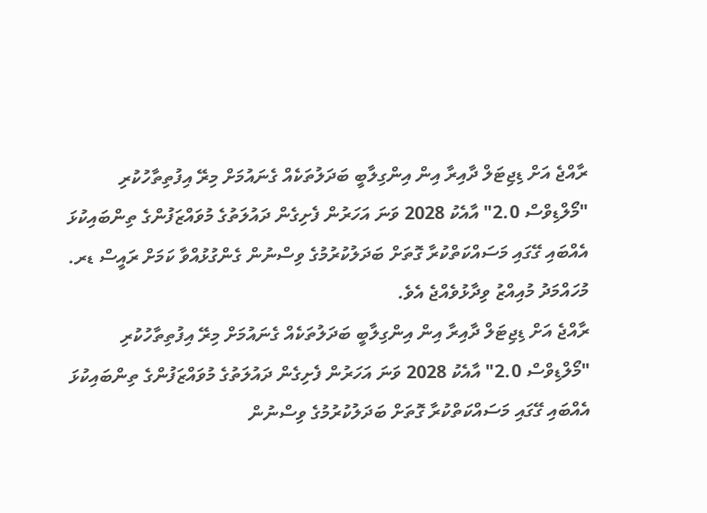ރާއްޖެ އަށް ޑިޖިޓަލް ދާއިރާ އިން އިންގިލާބީ ބަދަލުތަކެއް ގެނައުމަށް މިރޭ އިފުތިތާހުކުރި "މޯލްޑިވްސް 2.0" އާއެކު 2028 ވަނަ އަހަރުން ފެށިގެން ދައުލަތުގެ މުވައްޒަފުންގެ ތިންބައިކުޅަ އެއްބައި ގޭގައި މަސައްކަތްކުރާ ގޮތަށް ބަދަލުކުރުމުގެ ވިސްނުން ގެންގުޅުއްވާ ކަމަށް ރައީސް ޑރ. މުހައްމަދު މުއިއްޒު ވިދާޅުވެއްޖެ އެވެ.
ރާއްޖެ އަށް ޑިޖިޓަލް ދާއިރާ އިން އިންގިލާބީ ބަދަލުތަކެއް ގެނައުމަށް މިރޭ އިފުތިތާހުކުރި "މޯލްޑިވްސް 2.0" އާއެކު 2028 ވަނަ އަހަރުން ފެށިގެން ދައުލަތުގެ މުވައްޒަފުންގެ ތިންބައިކުޅަ އެއްބައި ގޭގައި މަސައްކަތްކުރާ ގޮތަށް ބަދަލުކުރުމުގެ ވިސްނުން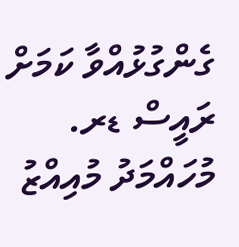ގެންގުޅުއްވާ ކަމަށް ރައީސް ޑރ. މުހައްމަދު މުއިއްޒު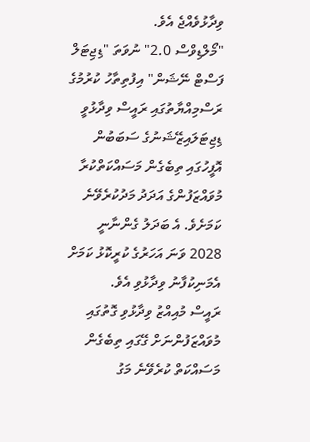ވިދާޅުވެއްޖެ އެވެ.
"މޯލްޑިވްސް 2.0" ނުވަތަ "ޑިޖިޓަލް ފަސްޓް ނޭޝަން" އިފުތިތާހު ކުރުމުގެ ރަސްމިއްޔާތުގައި ރައީސް ވިދާޅުވީ ޑިޖިޓަލައިޒޭޝަނުގެ ސަބަބުން އޮފީހުގައި ތިބެގެން މަސައްކަތްކުރާ މުވައްޒަފުންގެ އަދަދު މަދުކުރެވޭނެ ކަމަށެވެ. އެ ބަދަލު ގެންނާނީ 2028 ވަނަ އަހަރުގެ ކުރީކޮޅު ކަމަށް އެމަނިކުފާނު ވިދާޅުވި އެވެ.
ރައީސް މުއިއްޒު ވިދާޅުވި ގޮތުގައި މުވައްޒަފުންނަށް ގޭގައި ތިބެގެން މަސައްކަތް ކުރެވޭނެ މަގު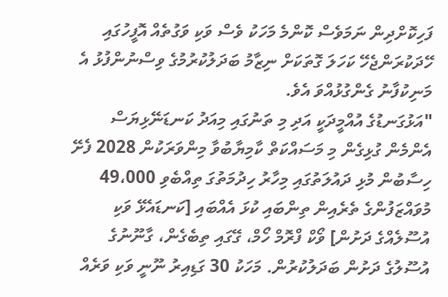ފަހިކޮށްދިން ނަމަވެސް ކޮންމެ މަހަކު ވެސް ވަކި ވަގުތެއް އޮފީހުގައި ހޭދަކުރަންޖެހޭ ކަހަލަ ގޮތަކަށް ނިޒާމު ބަދަލުކުރުމުގެ ވިސްނުންފުޅު އެ މަނިކުފާނު ގެންގުޅުއްވަ އެވެ.
"އަޅުގަނޑުގެ އުއްމީދަކީ އަދި މި ތަނުގައި މިއަދު ކަނޑަނޭޅިޔަސް އެންމެން ގުޅިގެން މި މަސައްކަތް ކާމިޔާބުވާ މިންވަރަކުން 2028 ފެށޭ ހިސާބުން މުޅި ދައުލަތުގައި މިހާރު ހިދުމަތުގަ ތިއްބެވި 49،000 މުވައްޒަފުންގެ ތެރެއިން ތިންބައި ކުޅަ އެއްބައި [ކަނޑައެޅޭ ވަކި އުސޫލެއްގެ ދަށުން] ވޯކް ފްރޮމް ހޯމް، ގޭގައި ތިބެގެން، ގާނޫނުގެ އުސޫލުގެ ދަށުން ބަދަލުކުރުން. މަހަކު 30 ގަޑިއިރު ނޫނީ ވަކި ވަރެއް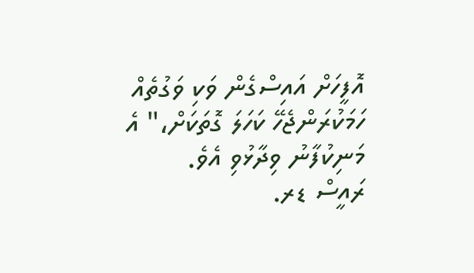އޮފީހަށް އައިސްގެން ވަކި ވަގުތެއް ހަމަކުރަންޖެހޭ ކަހަލަ ގޮތަކަށް،" އެ މަނިކުފާނު ވިދާޅުވި އެވެ.
ރައީސް ޑރ.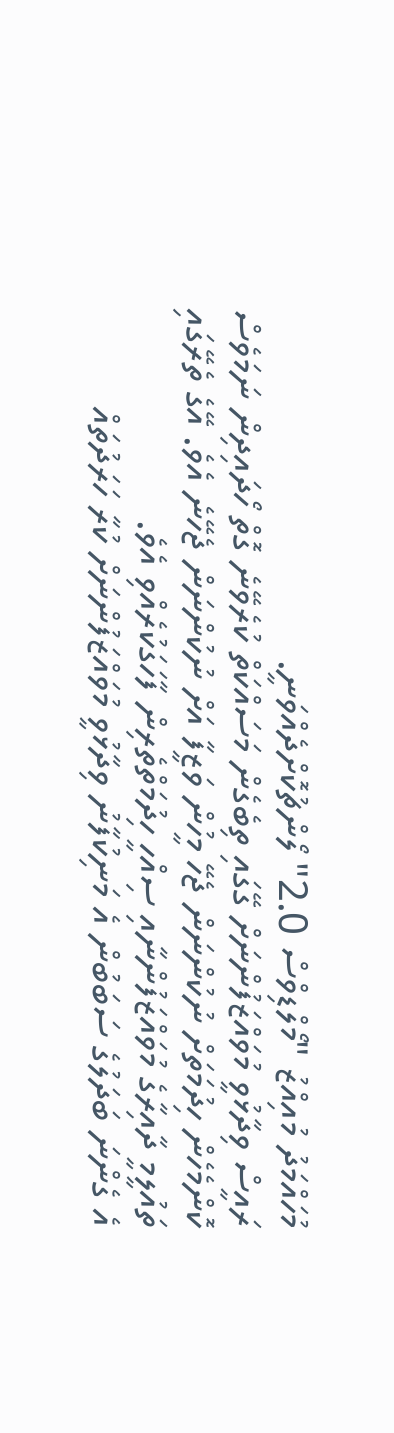މުހައްމަދު މުއިއްޒު "މޯލްޑިވްސް 2.0" ލޯންޗުކޮށްދެއްވަނީ.
ރައީސް ވިދާޅުވީ މުވައްޒަފުންނަށް ގޭގައި ތިބެގެން މަސައްކަތް ކުރެވޭނެ ގޮތް ހޯދައިދިން ނަމަވެސް ކޮންމެހެން ހިދުމަތަށް ނުކުންނަން ޖެހޭ މީހުން ވަޒީފާ އަށް ނުކުންނަން ޖެހޭނެ އެވެ. އޭގެ ތެރޭގައި ތައުލީމީ ދާއިރާގެ މުވައްޒަފުންނާއި ސިއްހީ ހިދުމަތްތެރިން ފާހަގަކުރެއްވި އެވެ.
އެ ގެންނަ ބަދަލުގެ ސަބަބުން އެ މަނިކުފާނު ވިދާޅުވީ މުވައްޒަފުންނަށް ކުރާ ހަރަދުތައް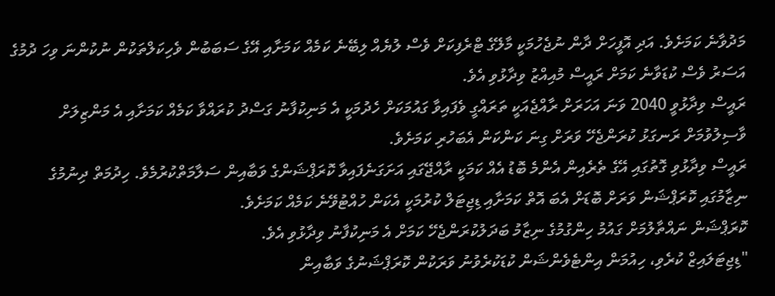މަދުވާނެ ކަމަށެވެ. އަދި އޮފީހަށް ދާން ނުޖެހުމަކީ މާލޭގެ ޓްރެފިކަށް ވެސް ލުޔެއް ލިބޭނެ ކަމެއް ކަމަށާއި އޭގެ ސަބަބުން ވެހިކަލްތަކުން ނުކުންނަ ވިހަ ދުމުގެ އަސަރު ވެސް ކުޑަވާނެ ކަމަށް ރައީސް މުއިއްޒު ވިދާޅުވި އެވެ.
ރައީސް ވިދާޅުވީ 2040 ވަނަ އަހަރަށް ރާއްޖެއަކީ ތަރައްގީ ވެފައިވާ ގައުމަކަށް ހެދުމަކީ އެ މަނިކުފާނު ގަސްދު ކުރައްވާ ކަމެއް ކަމަށާއި އެ މަންޒިލަށް ވާސިލުވުމަށް ރަނގަޅު ކުރަންޖެހޭ ވަރަށް ގިނަ ކަންކަން އެބަހުރި ކަމަށެވެ.
ރައީސް ވިދާޅުވި ގޮތުގައި އޭގެ ތެރެއިން އެންމެ ބޮޑު އެއް ކަމަކީ ރާއްޖޭގައި އަށަގަނެފައިވާ ކޮރަޕްޝަންގެ ވަބާއިން ސަލާމަތްކުރުމެވެ. ހިދުމަތް ދިނުމުގެ ނިޒާމުގައި ކޮރަޕްޝަން ވަރަށް ބޮޑަށް އެބަ އޮތް ކަމަށާއި ޑިޖިޓަލް ކުރުމަކީ އެކަން ހުއްޓުވޭނެ ކަމެއް ކަމަށެވެ.
ކޮރަޕްޝަން ނައްތާލުމަށް ގައުމު ހިންގުމުގެ ނިޒާމު ބަދަލުކުރަންޖެހޭ ކަމަށް އެ މަނިކުފާނު ވިދާޅުވި އެވެ.
"ޑިޖިޓަލައިޒް ކުރެވި، ހިއުމަން އިންޓެވެންޝަން ކުޑަކުރެވުނު ވަރަކުން ކޮރަޕްޝަނުގެ ވަބާއިން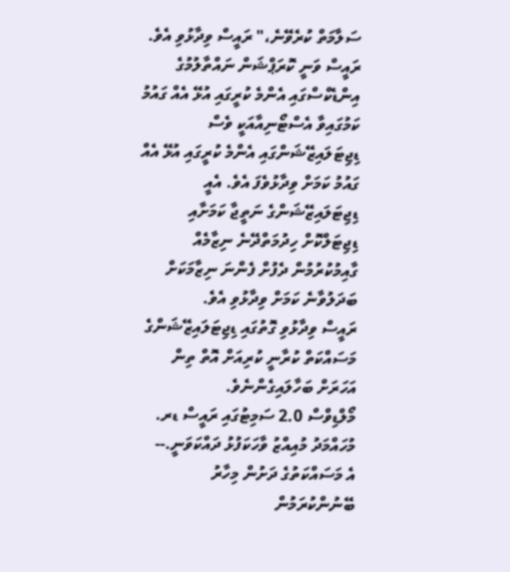ސަލާމަތް ކުރެވޭނެ،" ރައީސް ވިދާޅުވި އެވެ.
ރައީސް ވަނީ ކޮރަޕްޝަން ނައްތާލުމުގެ އިންޑެކްސްގައި އެންމެ ކުރީގައި އުޅޭ އެއް ގައުމު ކަމުގައިވާ އެސްޓޯނިއާއަކީ ވެސް ޑިޖިޓަލައިޒޭޝަންގައި އެންމެ ކުރީގައި އުޅޭ އެއް ގައުމު ކަމަށް ވިދާޅުވެފަ އެވެ. އެއީ ޑިޖިޓަލައިޒޭޝަންގެ ނަތީޖާ ކަމަށާއި ޑިޖިޓަލްކޮށް ހިދުމަތްދޭނެ ނިޒާމެއް ގާއިމުކުރުމުން ދެފުށް ފެންނަ ނިޒާމަކަށް ބަދަލުވާނެ ކަމަށް ވިދާޅުވި އެވެ.
ރައީސް ވިދާޅުވި ގޮތުގައި ޑިޖިޓަލައިޒޭޝަންގެ މަސައްކަތް ކުރާނީ ކުރިއަށް އޮތް ތިން އަހަރަށް ބަހާލައިގެންނެވެ.
މޯލްޑިވްސް 2.0 ސަމިޓުގައި ރައީސް ޑރ. މުހައްމަދު މުއިއްޒު ވާހަކަފުޅު ދައްކަވަނީ.--
އެ މަސައްކަތުގެ ދަށުން މިހާރު ބޭނުންކުރަމުން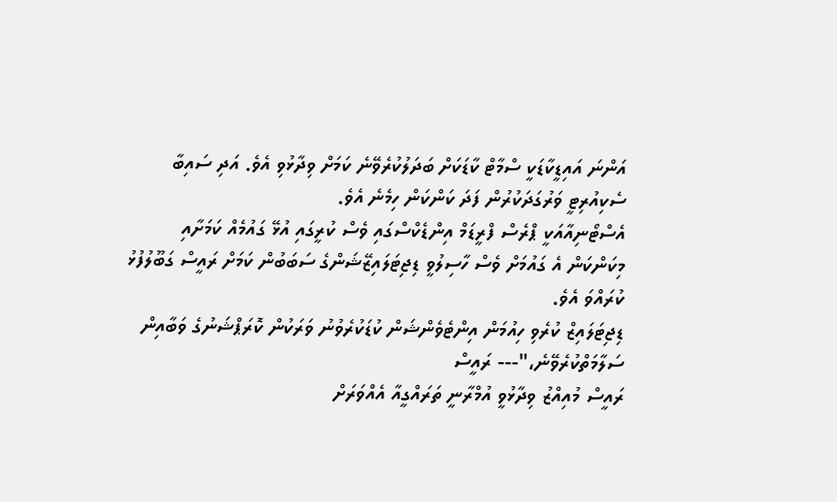އަންނަ އައިޑީކާޑަކީ ސްމާޓް ކާޑަކަށް ބަދަލުކުރެވޭނެ ކަމަށް ވިދާޅުވި އެވެ. އަދި ސައިބާ ސެކިއުރިޓީ ވަރުގަދަކުރުން ފަދަ ކަންކަން ހިމެނެ އެވެ.
އެސްޓޯނިއާއަކީ ޕްރެސް ފްރީޑަމް އިންޑެކްސްގައި ވެސް ކުރީގައި އުޅޭ ގައުމެއް ކަމަށާއި މިކަންކަން އެ ގައުމަށް ވެސް ހާސިލުވީ ޑިޖިޓަލައިޒޭޝަންގެ ސަބަބުން ކަމަށް ރައީސް ގަބޫލުފުޅު ކުރައްވަ އެވެ.
ޑިޖިޓަލައިޒް ކުރެވި ހިއުމަން އިންޓެވެންޝަން ކުޑަކުރެވުނު ވަރަކުން ކޮރަޕްޝަނުގެ ވަބާއިން ސަލާމަތްކުރެވޭނެ،"--- ރައީސް
ރައީސް މުއިއްޒު ވިދާޅުވީ އުމްރާނީ ތަރައްގީއާ އެއްވަރަށް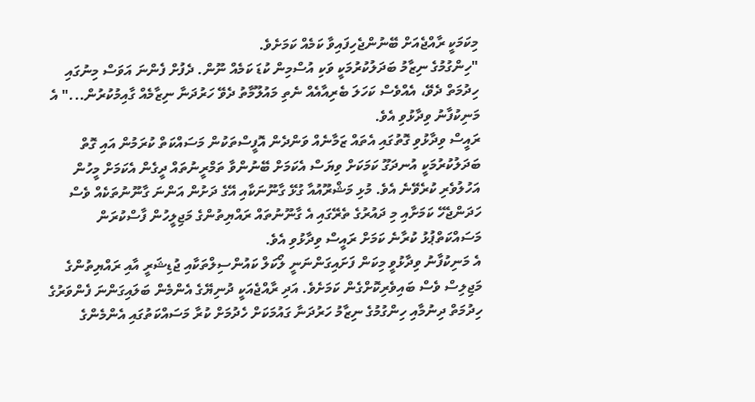މިކަމަކީ ރާއްޖެއަށް ބޭނުންޖެހިފައިވާ ކަމެއް ކަމަށެވެ.
"ހިންގުމުގެ ނިޒާމު ބަދަލުކުރުމަކީ ވަކި އުސްމިން ކުޑަ ކަމެއް ނޫން. ދެފުށް ފެންނަ އަވަސް މިނުގައި ހިދުމަތް ދެވޭ، އެއްވެސް ކަހަލަ ބެރިއާއެއް ނެތި މައުލޫމާތު ދެވޭ ހަރުދަނާ ނިޒާމެއް ގާއިމުކުރުން..." އެ މަނިކުފާނު ވިދާޅުވި އެވެ.
ރައީސް ވިދާޅުވި ގޮތުގައި އެތައް ޒަމާނެއް ވަންދެން އޮފީސްތަކުން މަސައްކަތް ކުރަމުން އައި ގޮތް ބަދަލުކުރުމަކީ އުނދަގޫ ކަމަކަށް ވިޔަސް އެކަމަށް ބޭނުންވާ ތަމްރީނުތައް ދީގެން އެކަމަށް މީހުން އަހުލުވެރި ކުރެވޭނެ އެވެ. މުޅި މަޝްރޫއުއާ ގުޅޭ ގާނޫނަކާއި އޭގެ ދަށުން އަންނަ ގާނޫނުތަކެއް ވެސް ހަދަންޖެހޭ ކަމަށާއި މި ދައުރުގެ ތެރޭގައި އެ ގާނޫނުތައް ރައްޔިތުންގެ މަޖިލީހުން ފާސްކުރަން މަސައްކަތްޕުޅު ކުރާނެ ކަމަށް ރައީސް ވިދާޅުވި އެވެ.
އެ މަނިކުފާނު ވިދާޅުވީ މިކަން ފަށައިގަންނަނީ ލޯކަލް ކައުންސިލްތަކާއި ޖުޑިޝަރީ އާއި ރައްޔިތުންގެ މަޖިލިސް ވެސް ބައިވެރިކޮށްގެން ކަމަށެވެ. އަދި ރާއްޖެއަކީ ދުނިޔޭގެ އެންމެން ބަލައިގަންނަ ފެންވަރުގެ ހިދުމަތް ދިނުމާއި ހިންގުމުގެ ނިޒާމު ހަރުދަނާ ގައުމަކަށް ހެދުމަށް ކުރާ މަސައްކަތުގައި އެންމެންގެ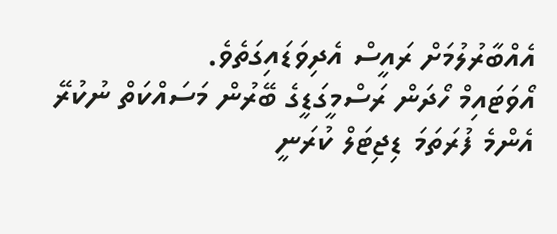އެއްބާރުލުމަށް ރައީސް އެދިވަޑައިގަތެވެ.
އޯވަޓައިމް ހޯދަން ރަސްމީގަޑީގެ ބޭރުން މަސައްކަތް ނުކުރޭ
އެންމެ ފުރަތަމަ ޑިޖިޓަލް ކުރަނީ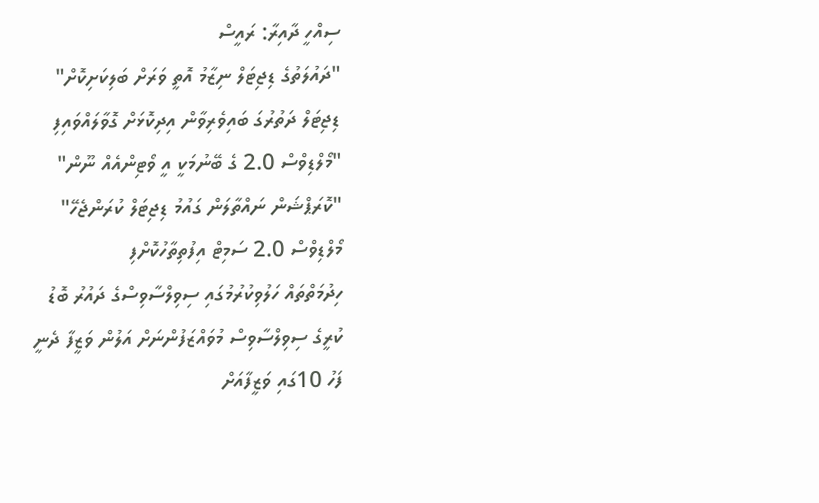ސިއްހީ ދާއިރާ: ރައީސް
"ދައުލަތުގެ ޑިޖިޓަލް ނިޒާމު އޮތީ ވަރަށް ބަލިކަށިކޮށް"
ޑިޖިޓަލް ދަތުރުގަ ބައިވެރިވާން އިދިކޮޅަށް ގޮވާލައްވައިފި
"މޯލްޑިވްސް 2.0 ގެ ބޭނުމަކީ އީ ވޯޓިންއެއް ނޫން"
"ކޮރަޕްޝަން ނައްތާލަން ގައުމު ޑިޖިޓަލް ކުރަންޖެހޭ"
މޯލްޑިވްސް 2.0 ސަމިޓް އިފުތިތާހުކޮށްފި
ހިދުމަތްތައް ހަލުވިކުރުމުގައި ސިވިލްސާވިސްގެ ދައުރު ބޮޑު
ކުރީގެ ސިވިލްސާވިސް މުވައްޒަފުންނަށް އަލުން ވަޒީފާ ދެނީ
ފަހު 10ގައި ވަޒީފާއަށް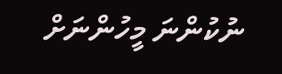ނުކުންނަ މީހުންނަށް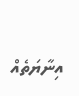އިނާޔަތެއް